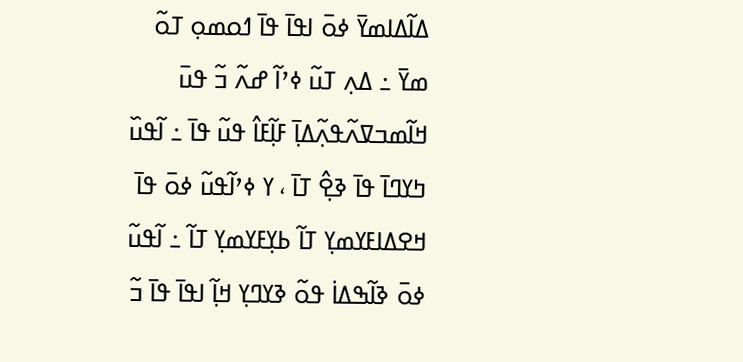ߡߊ߬ߡߊߘߌ߫ ߦߋ߫ ߊߟߊ߫ ߟߊ߫ ߗߋߘߋ߲ ߠߋ߬ ߘߌ߫ ߸ ߡߍ߲ ߠߎ߬ ߦߴߊ߬ ߝߍ߬ ߏ߬ ߟߎ߫ ߞߊ߬ߘߏߜߍ߬ߟߍ߲߬ߡߊ߲߫ ߓߊ߲߬ߓߊ߮ ߟߎ߬ ߟߊ߫ ߸ ߊ߬ߟߎ߰ ߤߌߣߊ߫ ߟߊ߫ ߢߐ߲߮ ߠߊ߫ ، ߌ ߦߴߊ߬ߟߎ߬ ߦߋ߫ ߟߊ߫ ߞߐߡߊߓߌߘߌ߲ ߠߊ߬ ߕߌ߲ߓߌߘߌ߲ ߠߊ߬ ߸ ߊ߬ߟߎ߬ ߦߋ߫ ߢߊ߬ߒߡߊ߭ ߟߋ߬ ߢߌߣߌ߲ ߞߊ߲߬ ߊߟߊ߫ ߟߊ߫ ߏ߬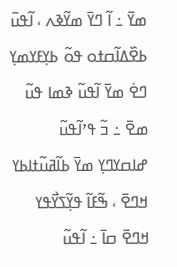ߘߌ߫ ߸ ߊ߬ ߣߌ߫ ߘߌ߬ߢߍ ، ߊ߬ߟߎ߫ ߕߐ߰ߡߊ߬ߛߙߋ ߟߋ߬ ߕߌ߲ߓߌߘߌ߲ ߣߐ߭ ߘߌ߫ ߊ߬ߟߎ߬ ߢߘߊ ߟߎ߬ ߘߐ߫ ߸ ߏ߬ ߟߴߊ߬ߟߎ߬ ߝߊߛߌߣߌ߲ ߘߌ߫ ߕߊ߬ߥߎ߬ߙߊߕߌ ߞߣߐ߫ ، ߒ߬ߓߊ߬ ߟߌ߲߬ߖߌ߯ߟߌ ߞߣߐ߫ ߛߊ߫ ߸ ߊ߬ߟߎ߬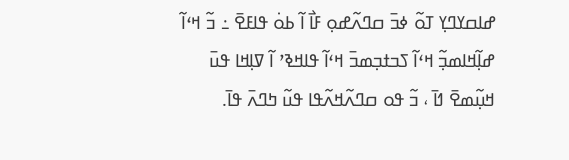ߝߊߛߌߣߌ߲ ߠߋ߬ ߦߏ߫ ߛߣߍ߬ߝߋ߲ ߓߊ߯ ߊ߬ ߕߋ߭ ߟߊߓߐ߫ ߸ ߏ߬ ߞߵߊ߬ ߝߊ߲߬ߞߊߘߏ߲߬ ߞߵߊ߬ ߖߏߙߏ߲ߘߏ߫ ߞߵߊ߬ ߟߊߞߢߴ ߊ߬ ߜߊ߲ߞߊ ߟߎ߫ ߞߎ߲߬ߘߐ߫ ߗߊ߫ ، ߏ߬ ߟߋ ߛߣߍ߬ߞߍ߬ߟߊ ߟߎ߬ ߤߣߍ߫ ߟߊ߫.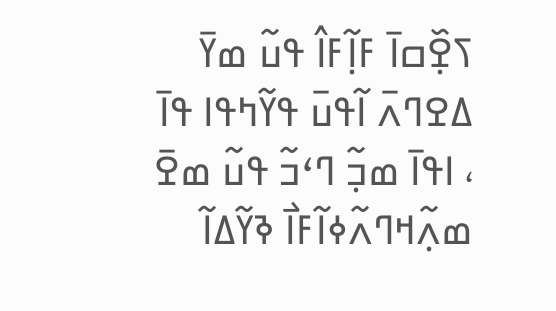ߖߐ߲߰ߛߊ߫ ߓߊ߲߬ߓߊ߮ ߟߎ߬ ߘߌ߫ ߡߐߣߍ߫ ߊ߬ߟߎ߫ ߟߌ߬ߤߟߊ ߟߊ߫ ، ߊߟߊ߫ ߘߏ߲߬ ߣߵߏ߬ ߟߎ߬ ߘߐ߫ ߘߍ߲߬ߞߣߍ߬ߦߊ߬ߓߊ߯ ߢߌ߬ߡߊ߬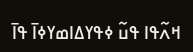ߞߍ߬ߟߊ ߟߎ߬ ߦߟߌߡߊߘߌߦߊ߫ ߟߊ߫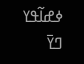ߦߝߊ߬ߟߌ ߣߌ߫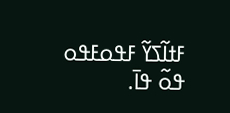ߓߙߊ߬ߖߌ߬ ߓߟߋߓߟߋ ߟߋ߬ ߟߊ߫.